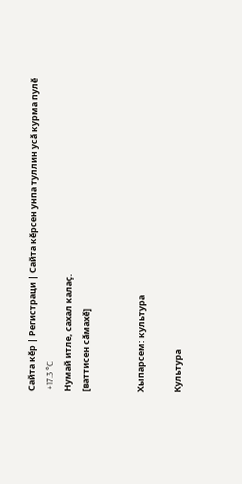Сайта кӗр | Регистраци | Сайта кӗрсен унпа туллин усӑ курма пулӗ
 +17.3 °C
Нумай итле, сахал калаҫ.
[ваттисен сӑмахӗ]


Хыпарсем: культура

Культура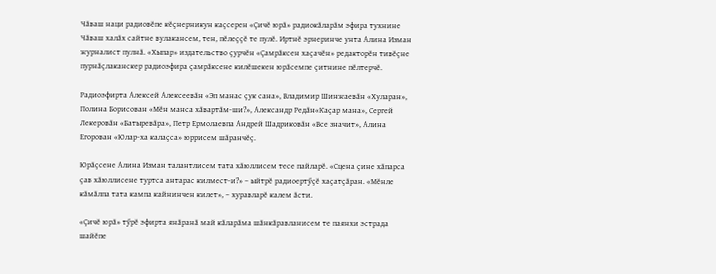Чӑваш наци радиовӗпе кӗҫнерникун каҫсерен «Ҫичӗ юрӑ» радиокӑларӑм эфира тухнине Чӑваш халӑх сайтне вулакансем, тен, пӗлеҫҫӗ те пулӗ. Иртнӗ эрнеринче унта Алина Изман журналист пулнӑ. «Хыпар» издательство ҫурчӗн «Ҫамрӑксен хаҫачӗн» редакторӗн тивӗҫне пурнӑҫлаканскер радиоэфира ҫамрӑксене килӗшекен юрӑсемпе ҫитнине пӗлтерчӗ.

Радиоэфирта Алексей Алексеевӑн «Эп манас ҫук сана», Владимир Шинжаевӑн «Хуларан», Полина Борисован «Мӗн манса хӑвартӑм-ши?», Александр Редӑн«Каҫар мана», Сергей Лекеровӑн «Батыревӑра», Петр Ермолаевпа Андрей Шадриковӑн «Все значит», Алина Егорован «Юлар-ха калаҫса» юррисем шӑранчӗҫ.

Юрӑҫсене Алина Изман талантлисем тата хӑюллисем тесе пайларӗ. «Сцена ҫине хӑпарса ҫав хӑюллисене туртса антарас килмест-и?» – ыйтрӗ радиоертӳҫӗ хаҫатҫӑран. «Мӗнле кӑмӑлпа тата кампа кайнинчен килет», – хуравларӗ калем ӑсти.

«Ҫичӗ юрӑ» тӳрӗ эфирта янӑранӑ май кӑларӑма шӑнкӑравланисем те паянхи эстрада шайӗпе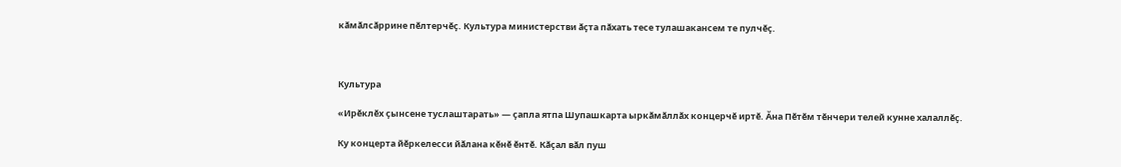кӑмӑлсӑррине пӗлтерчӗҫ. Культура министерстви ӑҫта пӑхать тесе тулашакансем те пулчӗҫ.



Культура

«Ирӗклӗх ҫынсене туслаштарать» — ҫапла ятпа Шупашкарта ыркӑмӑллӑх концерчӗ иртӗ. Ӑна Пӗтӗм тӗнчери телей кунне халаллӗҫ.

Ку концерта йӗркелесси йӑлана кӗнӗ ӗнтӗ. Кӑҫал вӑл пуш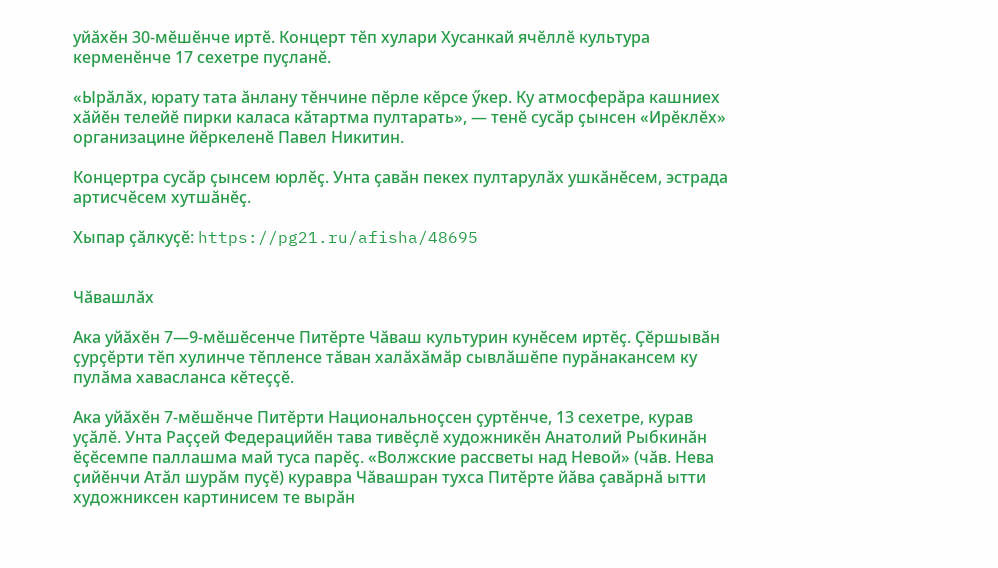уйӑхӗн 30-мӗшӗнче иртӗ. Концерт тӗп хулари Хусанкай ячӗллӗ культура керменӗнче 17 сехетре пуҫланӗ.

«Ырӑлӑх, юрату тата ӑнлану тӗнчине пӗрле кӗрсе ӳкер. Ку атмосферӑра кашниех хӑйӗн телейӗ пирки каласа кӑтартма пултарать», — тенӗ сусӑр ҫынсен «Ирӗклӗх» организацине йӗркеленӗ Павел Никитин.

Концертра сусӑр ҫынсем юрлӗҫ. Унта ҫавӑн пекех пултарулӑх ушкӑнӗсем, эстрада артисчӗсем хутшӑнӗҫ.

Хыпар ҫӑлкуҫӗ: https://pg21.ru/afisha/48695


Чӑвашлӑх

Ака уйӑхӗн 7—9-мӗшӗсенче Питӗрте Чӑваш культурин кунӗсем иртӗҫ. Ҫӗршывӑн ҫурҫӗрти тӗп хулинче тӗпленсе тӑван халӑхӑмӑр сывлӑшӗпе пурӑнакансем ку пулӑма хавасланса кӗтеҫҫӗ.

Ака уйӑхӗн 7-мӗшӗнче Питӗрти Национальноҫсен ҫуртӗнче, 13 сехетре, курав уҫӑлӗ. Унта Раҫҫей Федерацийӗн тава тивӗҫлӗ художникӗн Анатолий Рыбкинӑн ӗҫӗсемпе паллашма май туса парӗҫ. «Волжские рассветы над Невой» (чӑв. Нева ҫийӗнчи Атӑл шурӑм пуҫӗ) куравра Чӑвашран тухса Питӗрте йӑва ҫавӑрнӑ ытти художниксен картинисем те вырӑн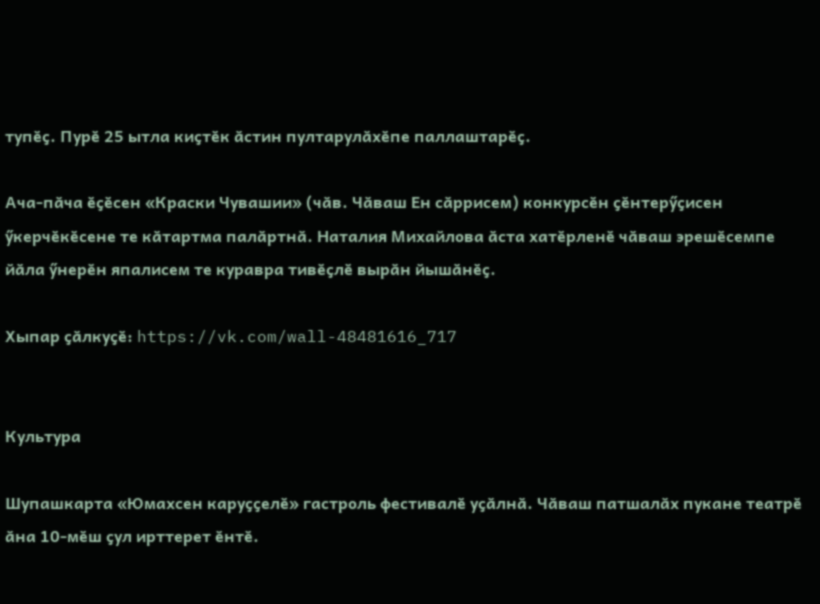тупӗҫ. Пурӗ 25 ытла киҫтӗк ӑстин пултарулӑхӗпе паллаштарӗҫ.

Ача-пӑча ӗҫӗсен «Краски Чувашии» (чӑв. Чӑваш Ен сӑррисем) конкурсӗн ҫӗнтерӳҫисен ӳкерчӗкӗсене те кӑтартма палӑртнӑ. Наталия Михайлова ӑста хатӗрленӗ чӑваш эрешӗсемпе йӑла ӳнерӗн япалисем те куравра тивӗҫлӗ вырӑн йышӑнӗҫ.

Хыпар ҫӑлкуҫӗ: https://vk.com/wall-48481616_717


Культура

Шупашкарта «Юмахсен каруҫҫелӗ» гастроль фестивалӗ уҫӑлнӑ. Чӑваш патшалӑх пукане театрӗ ӑна 10-мӗш ҫул ирттерет ӗнтӗ.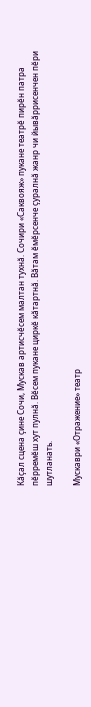Кӑҫал сцена ҫине Сочи, Мускав артисчӗсем малтан тухнӑ. Сочири «Саквояж» пукане театрӗ пирӗн патра пӗрремӗш хут пулнӑ. Вӗсем пукане циркӗ кӑтартнӑ. Вӑтам ӗмӗрсенче ҫуралнӑ жанр чи йывӑррисенчен пӗри шутланать.

Мускаври «Отражение» театр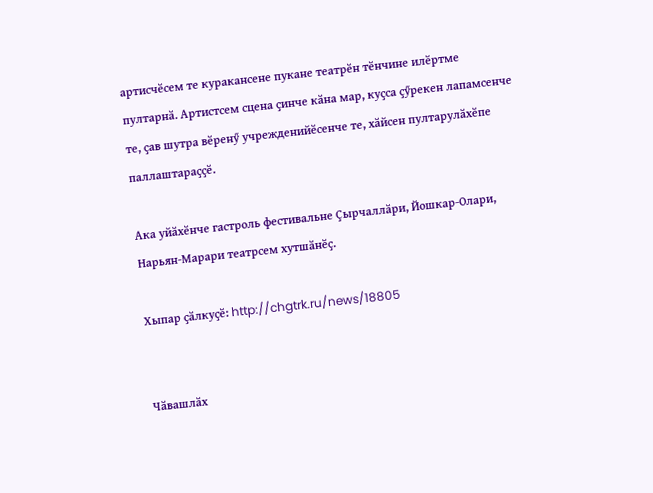артисчӗсем те куракансене пукане театрӗн тӗнчине илӗртме пултарнӑ. Артистсем сцена ҫинче кӑна мар, куҫса ҫӳрекен лапамсенче те, ҫав шутра вӗренӳ учрежденийӗсенче те, хӑйсен пултарулӑхӗпе паллаштараҫҫӗ.

Ака уйӑхӗнче гастроль фестивальне Ҫырчаллӑри, Йошкар-Олари, Нарьян-Марари театрсем хутшӑнӗҫ.

Хыпар ҫӑлкуҫӗ: http://chgtrk.ru/news/18805


Чӑвашлӑх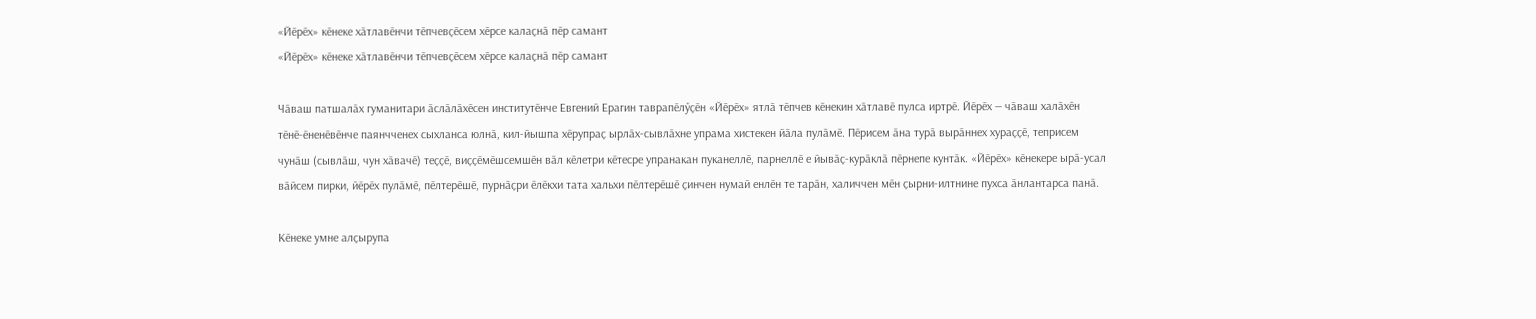«Йӗрӗх» кӗнеке хӑтлавӗнчи тӗпчевҫӗсем хӗрсе калаҫнӑ пӗр самант
«Йӗрӗх» кӗнеке хӑтлавӗнчи тӗпчевҫӗсем хӗрсе калаҫнӑ пӗр самант

Чӑваш патшалӑх гуманитари ӑслӑлӑхӗсен институтӗнче Евгений Ерагин таврапӗлӳҫӗн «Йӗрӗх» ятлӑ тӗпчев кӗнекин хӑтлавӗ пулса иртрӗ. Йӗрӗх — чӑваш халӑхӗн тӗнӗ-ӗненӗвӗнче паянчченех сыхланса юлнӑ, кил-йышпа хӗрупраҫ ырлӑх-сывлӑхне упрама хистекен йӑла пулӑмӗ. Пӗрисем ӑна турӑ вырӑннех хураҫҫӗ, теприсем чунӑш (сывлӑш, чун хӑвачӗ) теҫҫӗ, виҫҫӗмӗшсемшӗн вӑл кӗлетри кӗтесре упранакан пуканеллӗ, парнеллӗ е йывӑҫ-курӑклӑ пӗрнепе кунтӑк. «Йӗрӗх» кӗнекере ырӑ-усал вӑйсем пирки, йӗрӗх пулӑмӗ, пӗлтерӗшӗ, пурнӑҫри ӗлӗкхи тата хальхи пӗлтерӗшӗ ҫинчен нумай енлӗн те тарӑн, халиччен мӗн ҫырни-илтнине пухса ӑнлантарса панӑ.

Кӗнеке умне алҫырупа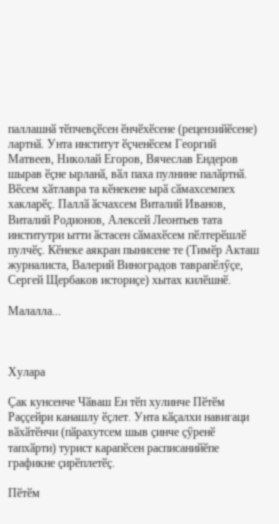паллашнӑ тӗпчевҫӗсен ӗнчӗхӗсене (рецензийӗсене) лартнӑ. Унта институт ӗҫченӗсем Георгий Матвеев, Николай Егоров, Вячеслав Ендеров шырав ӗҫне ырланӑ, вӑл паха пулнине палӑртнӑ. Вӗсем хӑтлавра та кӗнекене ырӑ сӑмахсемпех хакларӗҫ. Паллӑ ӑсчахсем Виталий Иванов, Виталий Родионов, Алексей Леонтьев тата институтри ытти ӑстасен сӑмахӗсем пӗлтерӗшлӗ пулчӗҫ. Кӗнеке аякран пынисене те (Тимӗр Акташ журналиста, Валерий Виноградов таврапӗлӳҫе, Сергей Щербаков историҫе) хытах килӗшнӗ.

Малалла...



Хулара

Ҫак кунсенче Чӑваш Ен тӗп хулинче Пӗтӗм Раҫҫейри канашлу ӗҫлет. Унта кӑҫалхи навигаци вӑхӑтӗнчи (пӑрахутсем шыв ҫинче ҫӳренӗ тапхӑрти) турист карапӗсен расписанийӗпе графикне ҫирӗплетӗҫ.

Пӗтӗм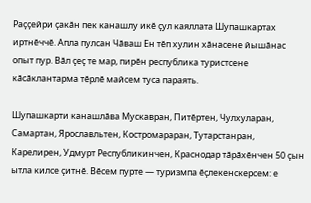Раҫҫейри ҫакӑн пек канашлу икӗ ҫул каяллата Шупашкартах иртнӗччӗ. Апла пулсан Чӑваш Ен тӗп хулин хӑнасене йышӑнас опыт пур. Вӑл ҫеҫ те мар, пирӗн республика туристсене кӑсӑклантарма тӗрлӗ майсем туса параять.

Шупашкарти канашлӑва Мускавран, Питӗртен, Чулхуларан, Самартан, Ярославльтен, Костромараран, Тутарстанран, Карелирен, Удмурт Республикинчен, Краснодар тӑрӑхӗнчен 50 ҫын ытла килсе ҫитнӗ. Вӗсем пурте — туризмпа ӗҫлекенскерсем: е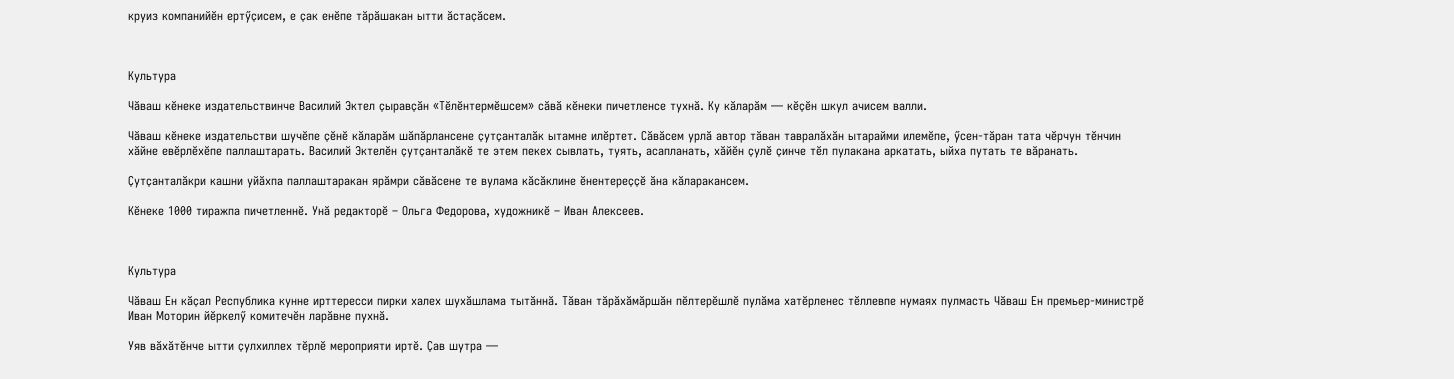круиз компанийӗн ертӳҫисем, е ҫак енӗпе тӑрӑшакан ытти ӑстаҫӑсем.



Культура

Чӑваш кӗнеке издательствинче Василий Эктел ҫыравҫӑн «Тӗлӗнтермӗшсем» сӑвӑ кӗнеки пичетленсе тухнӑ. Ку кӑларӑм — кӗҫӗн шкул ачисем валли.

Чӑваш кӗнеке издательстви шучӗпе ҫӗнӗ кӑларӑм шӑпӑрлансене ҫутҫанталӑк ытамне илӗртет. Сӑвӑсем урлӑ автор тӑван тавралӑхӑн ытарайми илемӗпе, ӳсен-тӑран тата чӗрчун тӗнчин хӑйне евӗрлӗхӗпе паллаштарать. Василий Эктелӗн ҫутҫанталӑкӗ те этем пекех сывлать, туять, асапланать, хӑйӗн ҫулӗ ҫинче тӗл пулакана аркатать, ыйха путать те вӑранать.

Ҫутҫанталӑкри кашни уйӑхпа паллаштаракан ярӑмри сӑвӑсене те вулама кӑсӑклине ӗнентереҫҫӗ ӑна кӑларакансем.

Кӗнеке 1000 тиражпа пичетленнӗ. Унӑ редакторӗ – Ольга Федорова, художникӗ – Иван Алексеев.



Культура

Чӑваш Ен кӑҫал Республика кунне ирттересси пирки халех шухӑшлама тытӑннӑ. Тӑван тӑрӑхӑмӑршӑн пӗлтерӗшлӗ пулӑма хатӗрленес тӗллевпе нумаях пулмасть Чӑваш Ен премьер-министрӗ Иван Моторин йӗркелӳ комитечӗн ларӑвне пухнӑ.

Уяв вӑхӑтӗнче ытти ҫулхиллех тӗрлӗ мероприяти иртӗ. Ҫав шутра —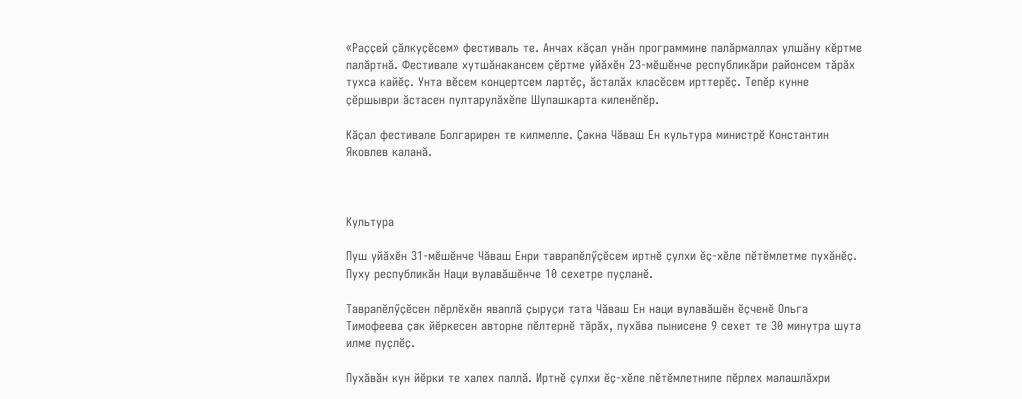«Раҫҫей ҫӑлкуҫӗсем» фестиваль те. Анчах кӑҫал унӑн программине палӑрмаллах улшӑну кӗртме палӑртнӑ. Фестивале хутшӑнакансем ҫӗртме уйӑхӗн 23-мӗшӗнче республикӑри районсем тӑрӑх тухса кайӗҫ. Унта вӗсем концертсем лартӗҫ, ӑсталӑх класӗсем ирттерӗҫ. Тепӗр кунне ҫӗршыври ӑстасен пултарулӑхӗпе Шупашкарта киленӗпӗр.

Кӑҫал фестивале Болгарирен те килмелле. Ҫакна Чӑваш Ен культура министрӗ Константин Яковлев каланӑ.



Культура

Пуш уйӑхӗн 31-мӗшӗнче Чӑваш Енри таврапӗлӳҫӗсем иртнӗ ҫулхи ӗҫ-хӗле пӗтӗмлетме пухӑнӗҫ. Пуху республикӑн Наци вулавӑшӗнче 10 сехетре пуҫланӗ.

Таврапӗлӳҫӗсен пӗрлӗхӗн яваплӑ ҫыруҫи тата Чӑваш Ен наци вулавӑшӗн ӗҫченӗ Ольга Тимофеева ҫак йӗркесен авторне пӗлтернӗ тӑрӑх, пухӑва пынисене 9 сехет те 30 минутра шута илме пуҫлӗҫ.

Пухӑвӑн кун йӗрки те халех паллӑ. Иртнӗ ҫулхи ӗҫ-хӗле пӗтӗмлетнипе пӗрлех малашлӑхри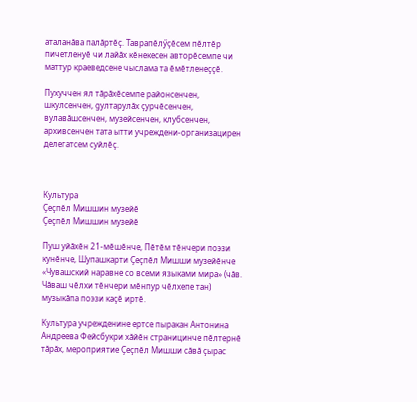аталанӑва палӑртӗҫ. Таврапӗлӳҫӗсем пӗлтӗр пичетленyӗ чи лайӑх кӗнекесен авторӗсемпе чи маттур краеведсене чыслама та ӗмӗтленеҫҫӗ.

Пухуччен ял тӑрӑхӗсемпе районсенчен, шкулсенчен, gултарулӑх ҫурчӗсенчен, вулавӑшсенчен, музейсенчен, клубсенчен, архивсенчен тата ытти учреждени-организацирен делегатсем суйлӗҫ.



Культура
Ҫеҫпӗл Мишшин музейӗ
Ҫеҫпӗл Мишшин музейӗ

Пуш уйӑхӗн 21-мӗшӗнче, Пӗтӗм тӗнчери поэзи кунӗнче, Шупашкарти Ҫеҫпӗл Мишши музейӗнче «Чувашский наравне со всеми языками мира» (чӑв. Чӑваш чӗлхи тӗнчери мӗнпур чӗлхепе тан) музыкӑпа поэзи каҫӗ иртӗ.

Культура учрежденине ертсе пыракан Антонина Андреева Фейсбукри хӑйӗн страницинче пӗлтернӗ тӑрӑх, мероприятие Ҫеҫпӗл Мишши сӑвӑ ҫырас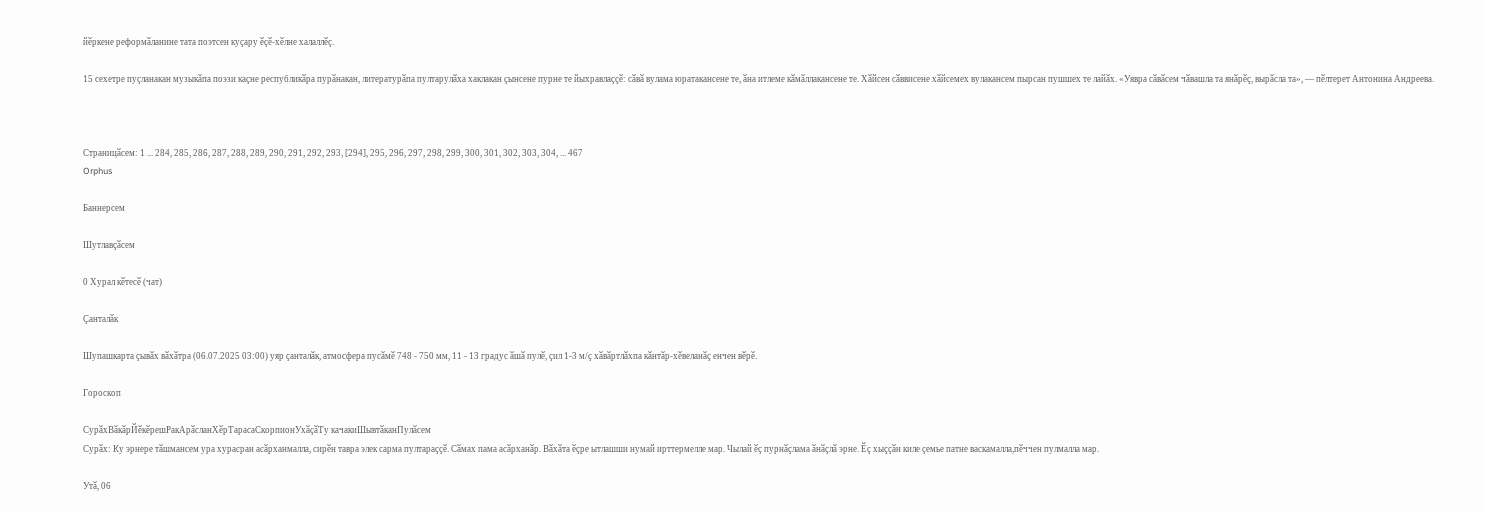йӗркене реформӑланине тата поэтсен куҫару ӗҫӗ-хӗлне халаллӗҫ.

15 сехетре пуҫланакан музыкӑпа поэзи каҫне республикӑра пурӑнакан, литературӑпа пултарулӑха хаклакан ҫынсене пурне те йыхравлаҫҫӗ: сӑвӑ вулама юратакансене те, ӑна итлеме кӑмӑллакансене те. Хӑйсен сӑввисене хӑйсемех вулакансем пырсан пушшех те лайӑх. «Уявра сӑвӑсем чӑвашла та янӑрӗҫ, вырӑсла та», — пӗлтерет Антонина Андреева.



Страницӑсем: 1 ... 284, 285, 286, 287, 288, 289, 290, 291, 292, 293, [294], 295, 296, 297, 298, 299, 300, 301, 302, 303, 304, ... 467
Orphus

Баннерсем

Шутлавҫӑсем

0 Хурал кӗтесӗ (чат)

Ҫанталӑк

Шупашкарта ҫывӑх вӑхӑтра (06.07.2025 03:00) уяр ҫанталӑк, атмосфера пусӑмӗ 748 - 750 мм, 11 - 13 градус ӑшӑ пулӗ, ҫил 1-3 м/ҫ хӑвӑртлӑхпа кӑнтӑр-хӗвеланӑҫ енчен вӗрӗ.

Гороскоп

СурӑхВӑкӑрЙӗкӗрешРакАрӑсланХӗрТарасаСкорпионУхӑҫӑТу качакиШывтӑканПулӑсем
Сурӑх: Ку эрнере тӑшмансем ура хурасран асӑрханмалла, сирӗн тавра элек сарма пултараҫҫӗ. Сӑмах пама асӑрханӑр. Вӑхӑта ӗҫре ытлашши нумай ирттермелле мар. Чылай ӗҫ пурнӑҫлама ӑнӑҫлӑ эрне. Ӗҫ хыҫҫӑн киле ҫемье патне васкамалла,пӗччен пулмалла мар.

Утӑ, 06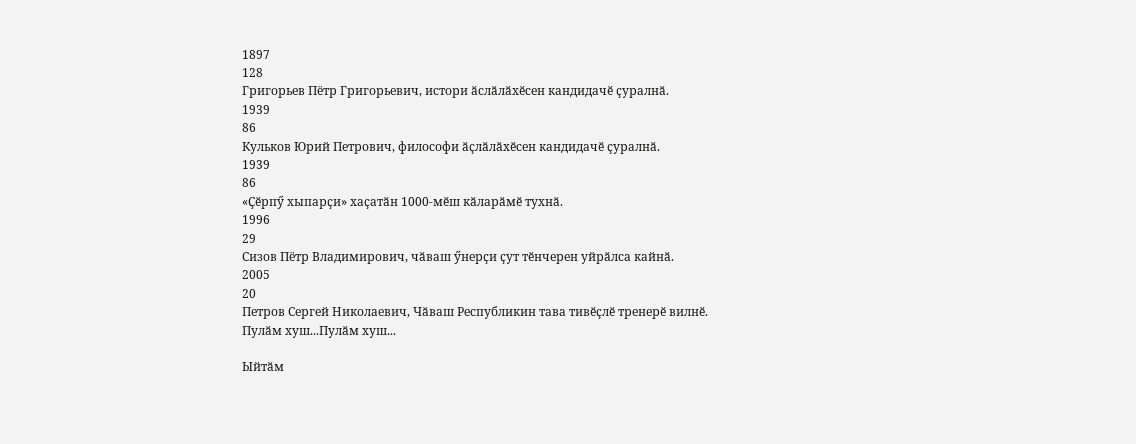1897
128
Григорьев Пётр Григорьевич, истори ӑслӑлӑхӗсен кандидачӗ ҫуралнӑ.
1939
86
Кульков Юрий Петрович, философи ӑҫлӑлӑхӗсен кандидачӗ ҫуралнӑ.
1939
86
«Ҫӗрпӳ хыпарҫи» хаҫатӑн 1000-мӗш кӑларӑмӗ тухнӑ.
1996
29
Сизов Пётр Владимирович, чӑваш ӳнерҫи ҫут тӗнчерен уйрӑлса кайнӑ.
2005
20
Петров Сергей Николаевич, Чӑваш Республикин тава тивӗҫлӗ тренерӗ вилнӗ.
Пулӑм хуш...Пулӑм хуш...

Ыйтӑм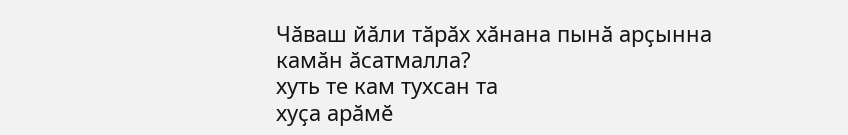Чӑваш йӑли тӑрӑх хӑнана пынӑ арҫынна камӑн ӑсатмалла?
хуть те кам тухсан та
хуҫа арӑмӗ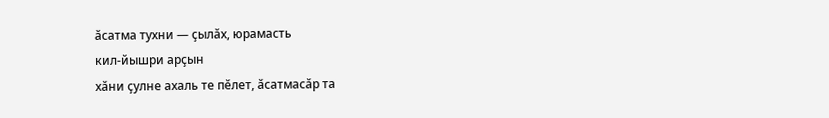ӑсатма тухни — ҫылӑх, юрамасть
кил-йышри арҫын
хӑни ҫулне ахаль те пӗлет, ӑсатмасӑр та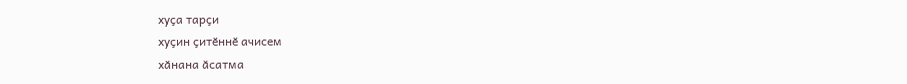хуҫа тарҫи
хуҫин ҫитӗннӗ ачисем
хӑнана ӑсатма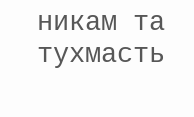никам та тухмасть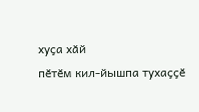хуҫа хӑй
пӗтӗм кил-йышпа тухаҫҫӗ